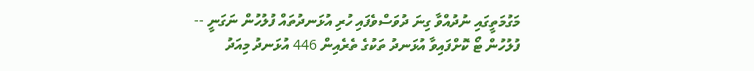މަގުމަތީގައި ނުދުއްވާ ގިނަ ދުވަސްވެފައި ހުރި އުޅަނދުތައް ފުލުހުން ނަގަނީ --
ފުލުހުން ޓޯ ކޮށްފައިވާ އުޅަނދު ތަކުގެ ތެރެއިން 446 އުޅަނދު މިއަދު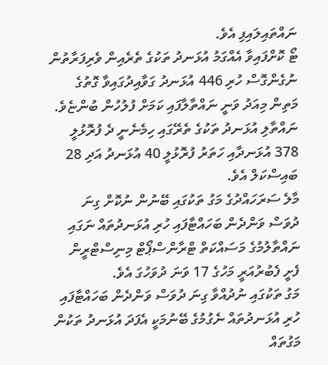ނައްތައިލައިފި އެވެ.
ޓޯ ކޮށްފައިވާ އެއްގަމު އުޅަނދު ތަކުގެ ތެރެއިން ވެރިފަރާތުން ނުގެންގޮސް ހުރި 446 އުޅަނދު ގަވާއިދުގައިވާ ގޮތުގެ މަތިން މިއަދު ވަނީ ނައްތާލާފައި ކަމަށް ފުލުހުން ބުންޏެވެ.
ނައްތާލި އުޅަނދު ތަކުގެ ތެރޭގައި ހިމެނެނީ ދެ ފުރޮޅުލީ 378 އުޅަނދާއި ހަތަރު ފުރޮޅުލީ 40 އުޅަނދު އަދި 28 ބައިސްކަލް އެވެ.
މާލެ ސަރަހައްދުގެ މަގު ތަކުގައި ބޭނުން ނުކޮށް ގިނަ ދުވަސް ވަންދެން ބަހައްޓާފައި ހުރި އުޅަނދުތައް ނަގައި ނައްތާލުމުގެ މަސައްކަތް ޓްރާންސްޕޯޓް މިނިސްޓްރީން ފެށީ ފެބުރުއަރީ މަހުގެ 17 ވަނަ ދުވަހުގަ އެވެ.
މަގު ތަކުގައި ނުދުއްވާ ގިނަ ދުވަސް ވަންދެން ބަހައްޓާފައި ހުރި އުޅަނދުތައް ނެގުމުގެ ބޭނުމަކީ އެފަދަ އުޅަނދު ތަކުން މަގުތައް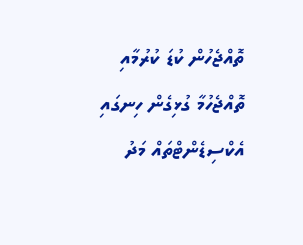ތޮއްޖެހުން ކުޑަ ކުރުމާއި ތޮއްޖެހުމާ ގުޅިގެން ހިނގައި އެކްސިޑެންޓްތައް މަދު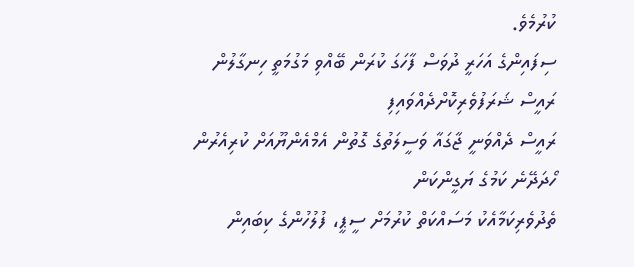ކުރުމެވެ.
ސިފައިންގެ އަހަރީ ދުވަސް ފާހަގަ ކުރަން ބޭއްވި މަގުމަތީ ހިނގާލުން ރައީސް ޝަރަފުވެރިކޮށްދެއްވައިފި
ރައީސް ދެއްވަނީ ޖާގައާ ވަސީލަތުގެ ގޮތުން އެމްއެންޔޫއަށް ކުރިއެރުން ހޯދަދޭނެ ކަމުގެ ޔަގީންކަން
ތެދުވެރިކަމާއެކު މަސައްކަތް ކުރުމަށް ސީޕީ، ފުލުހުންގެ ކިބައިން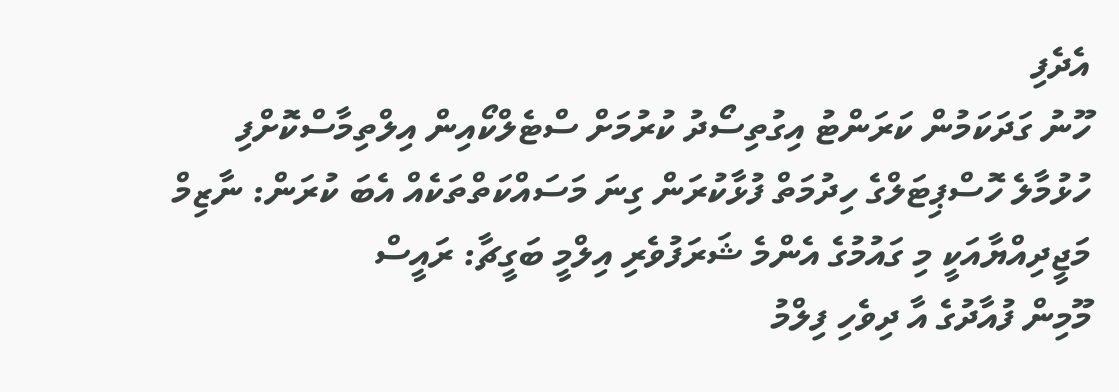އެދެފި
ހޫނު ގަދަކަމުން ކަރަންޓު އިގުތިސޯދު ކުރުމަށް ސްޓެލްކޯއިން އިލްތިމާސްކޮށްފި
ހުޅުމާލެ ހޮސްޕިޓަލްގެ ހިދުމަތް ފުޅާކުރަން ގިނަ މަސައްކަތްތަކެއް އެބަ ކުރަން: ނާޒިމް
މަޖީދިއްޔާއަކީ މި ގައުމުގެ އެންމެ ޝަރަފުވެރި އިލްމީ ބަގީޗާ: ރައީސް
މޫމިން ފުއާދުގެ އާ ދިވެހި ފިލްމު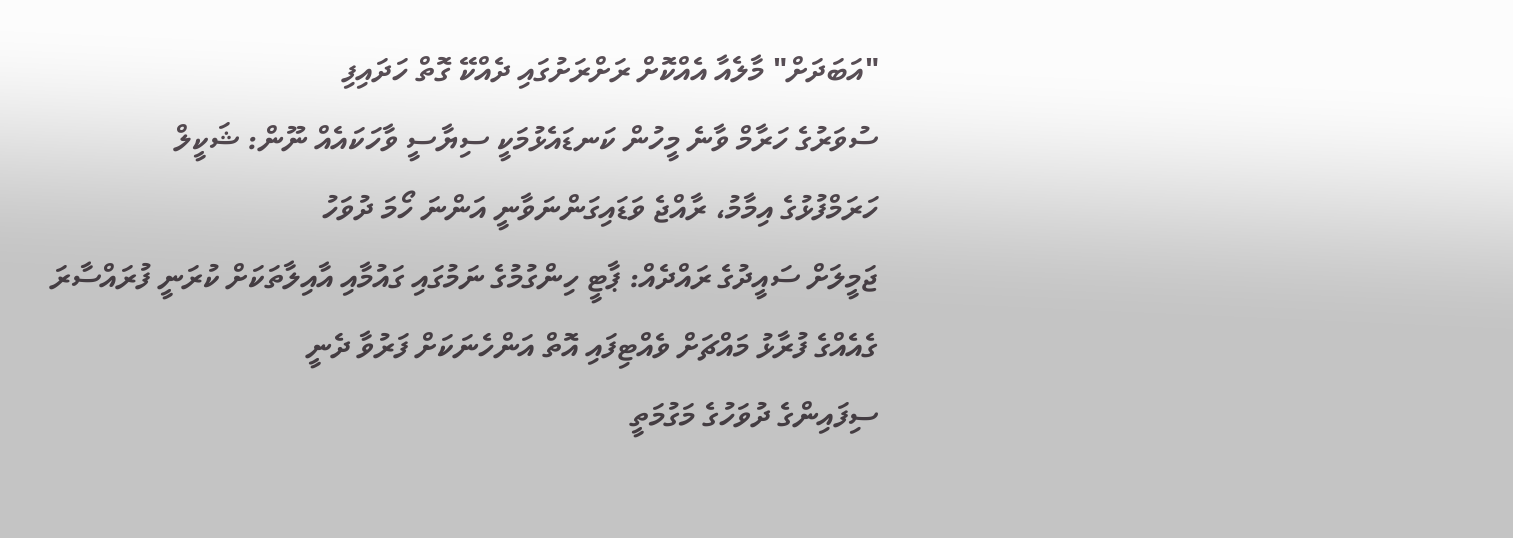"އަބަދަށް" މާލެއާ އެއްކޮށް ރަށްރަށުގައި ދެއްކޭ ގޮތް ހަދައިފި
ސުވަރުގެ ހަރާމް ވާނެ މީހުން ކަނޑައެޅުމަކީ ސިޔާސީ ވާހަކައެއް ނޫން: ޝަކީލް
ހަރަމްފުޅުގެ އިމާމު، ރާއްޖެ ވަޑައިގަންނަވާނީ އަންނަ ހޯމަ ދުވަހު
ޖަމީލަށް ސައީދުގެ ރައްދެއް: ޕާޓީ ހިންގުމުގެ ނަމުގައި ގައުމާއި އާއިލާތަކަށް ކުރަނީ ފުރައްސާރަ
ގެއެއްގެ ފުރާޅު މައްޗަށް ވެއްޓިފައި އޮތް އަންހެނަކަށް ފަރުވާ ދެނީ
ސިފައިންގެ ދުވަހުގެ މަގުމަތީ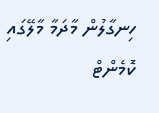ހިނގާލުން މާދަމާ މާލޭގައި
ކޮމެންޓް